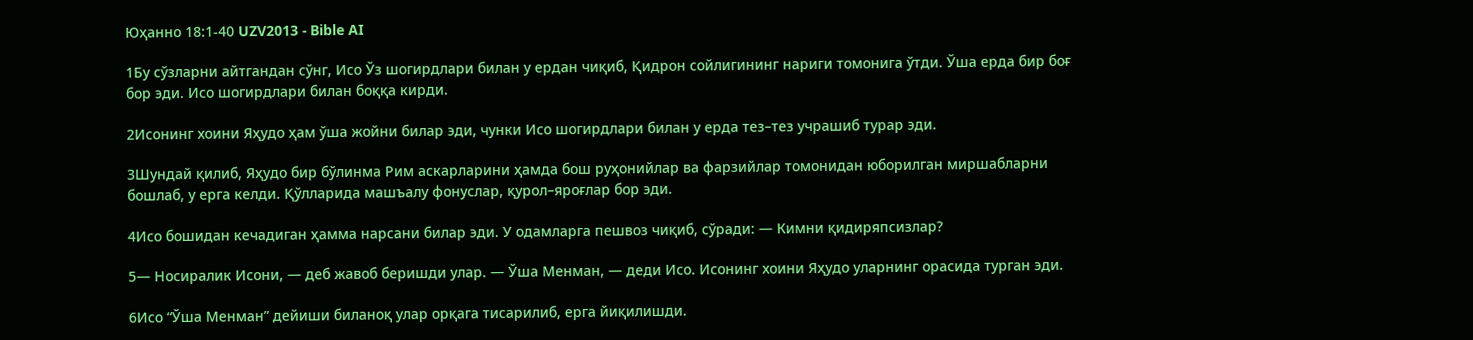Юҳанно 18:1-40 UZV2013 - Bible AI

1Бу сўзларни айтгандан сўнг, Исо Ўз шогирдлари билан у ердан чиқиб, Қидрон сойлигининг нариги томонига ўтди. Ўша ерда бир боғ бор эди. Исо шогирдлари билан боққа кирди.

2Исонинг хоини Яҳудо ҳам ўша жойни билар эди, чунки Исо шогирдлари билан у ерда тез–тез учрашиб турар эди.

3Шундай қилиб, Яҳудо бир бўлинма Рим аскарларини ҳамда бош руҳонийлар ва фарзийлар томонидан юборилган миршабларни бошлаб, у ерга келди. Қўлларида машъалу фонуслар, қурол–яроғлар бор эди.

4Исо бошидан кечадиган ҳамма нарсани билар эди. У одамларга пешвоз чиқиб, сўради: — Кимни қидиряпсизлар?

5— Носиралик Исони, — деб жавоб беришди улар. — Ўша Менман, — деди Исо. Исонинг хоини Яҳудо уларнинг орасида турган эди.

6Исо “Ўша Менман” дейиши биланоқ улар орқага тисарилиб, ерга йиқилишди.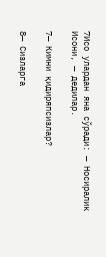7Исо улардан яна сўради: — Носиралик Исони, — дедилар.

7— Кимни қидиряпсизлар?

8— Сизларга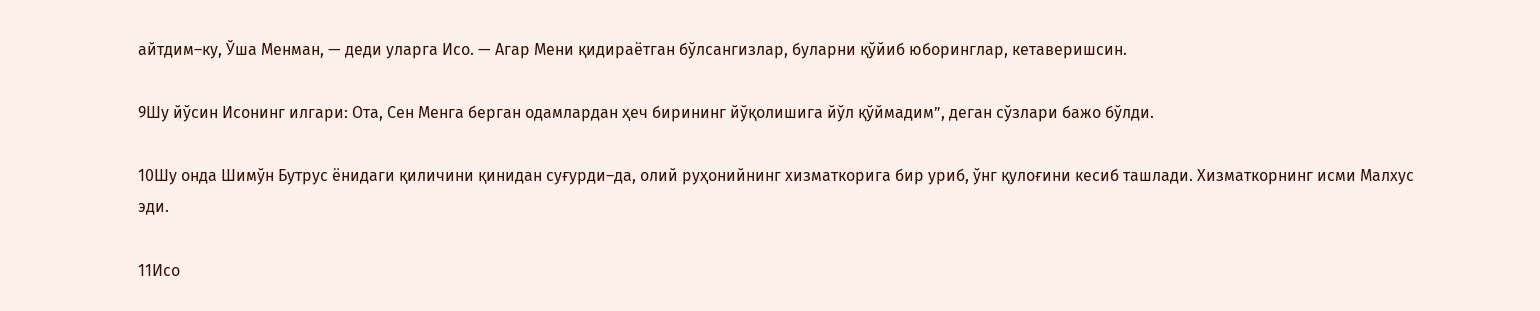айтдим–ку, Ўша Менман, — деди уларга Исо. — Агар Мени қидираётган бўлсангизлар, буларни қўйиб юборинглар, кетаверишсин.

9Шу йўсин Исонинг илгари: Ота, Сен Менга берган одамлардан ҳеч бирининг йўқолишига йўл қўймадим”, деган сўзлари бажо бўлди.

10Шу онда Шимўн Бутрус ёнидаги қиличини қинидан суғурди–да, олий руҳонийнинг хизматкорига бир уриб, ўнг қулоғини кесиб ташлади. Хизматкорнинг исми Малхус эди.

11Исо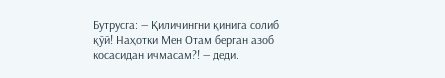Бутрусга: — Қиличингни қинига солиб қўй! Наҳотки Мен Отам берган азоб косасидан ичмасам?! — деди.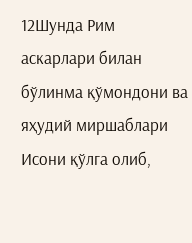12Шунда Рим аскарлари билан бўлинма қўмондони ва яҳудий миршаблари Исони қўлга олиб,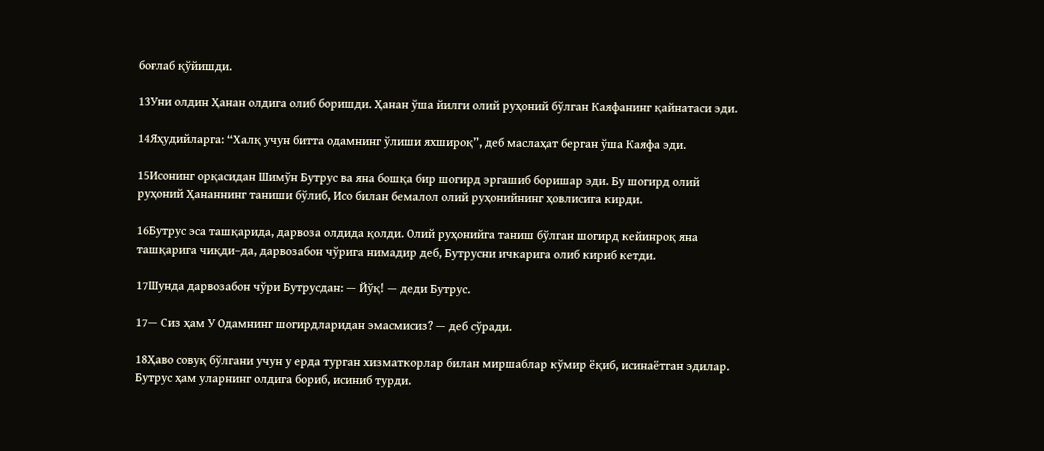боғлаб қўйишди.

13Уни олдин Ҳанан олдига олиб боришди. Ҳанан ўша йилги олий руҳоний бўлган Каяфанинг қайнатаси эди.

14Яҳудийларга: “Халқ учун битта одамнинг ўлиши яхшироқ”, деб маслаҳат берган ўша Каяфа эди.

15Исонинг орқасидан Шимўн Бутрус ва яна бошқа бир шогирд эргашиб боришар эди. Бу шогирд олий руҳоний Ҳананнинг таниши бўлиб, Исо билан бемалол олий руҳонийнинг ҳовлисига кирди.

16Бутрус эса ташқарида, дарвоза олдида қолди. Олий руҳонийга таниш бўлган шогирд кейинроқ яна ташқарига чиқди–да, дарвозабон чўрига нимадир деб, Бутрусни ичкарига олиб кириб кетди.

17Шунда дарвозабон чўри Бутрусдан: — Йўқ! — деди Бутрус.

17— Сиз ҳам У Одамнинг шогирдларидан эмасмисиз? — деб сўради.

18Ҳаво совуқ бўлгани учун у ерда турган хизматкорлар билан миршаблар кўмир ёқиб, исинаётган эдилар. Бутрус ҳам уларнинг олдига бориб, исиниб турди.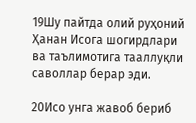19Шу пайтда олий руҳоний Ҳанан Исога шогирдлари ва таълимотига тааллуқли саволлар берар эди.

20Исо унга жавоб бериб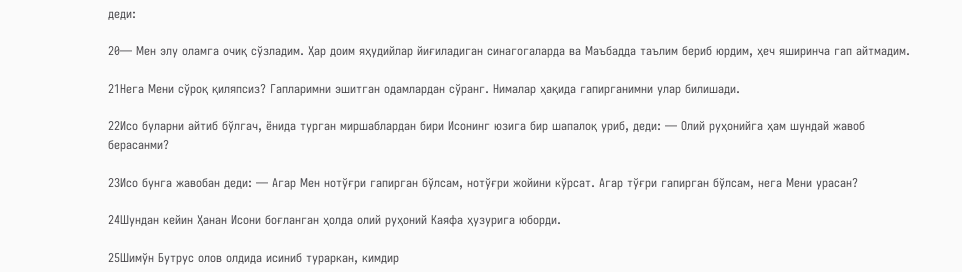деди:

20— Мен элу оламга очиқ сўзладим. Ҳар доим яҳудийлар йиғиладиган синагогаларда ва Маъбадда таълим бериб юрдим, ҳеч яширинча гап айтмадим.

21Нега Мени сўроқ қиляпсиз? Гапларимни эшитган одамлардан сўранг. Нималар ҳақида гапирганимни улар билишади.

22Исо буларни айтиб бўлгач, ёнида турган миршаблардан бири Исонинг юзига бир шапалоқ уриб, деди: — Олий руҳонийга ҳам шундай жавоб берасанми?

23Исо бунга жавобан деди: — Агар Мен нотўғри гапирган бўлсам, нотўғри жойини кўрсат. Агар тўғри гапирган бўлсам, нега Мени урасан?

24Шундан кейин Ҳанан Исони боғланган ҳолда олий руҳоний Каяфа ҳузурига юборди.

25Шимўн Бутрус олов олдида исиниб тураркан, кимдир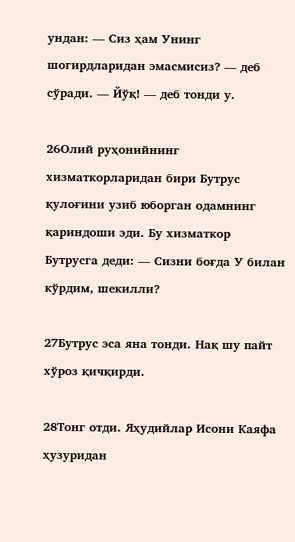ундан: — Сиз ҳам Унинг шогирдларидан эмасмисиз? — деб сўради. — Йўқ! — деб тонди у.

26Олий руҳонийнинг хизматкорларидан бири Бутрус қулоғини узиб юборган одамнинг қариндоши эди. Бу хизматкор Бутрусга деди: — Сизни боғда У билан кўрдим, шекилли?

27Бутрус эса янa тонди. Нақ шу пайт хўроз қичқирди.

28Тонг отди. Яҳудийлар Исони Каяфа ҳузуридан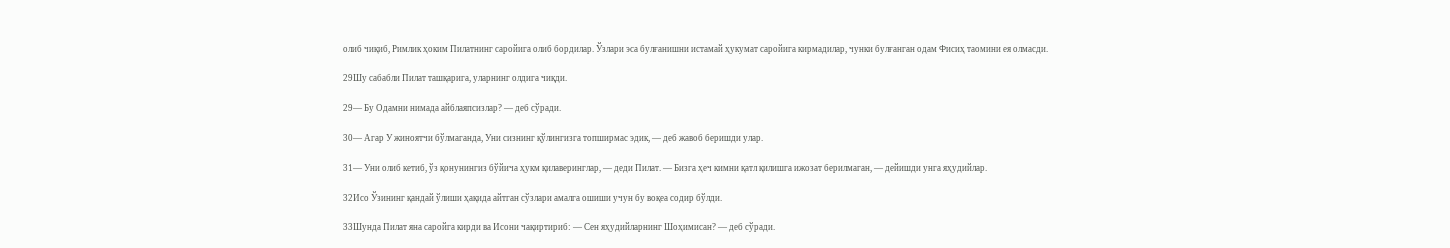олиб чиқиб, Римлик ҳоким Пилатнинг саройига олиб бордилар. Ўзлари эса булғанишни истамай ҳукумат саройига кирмадилар, чунки булғанган одам Фисиҳ таомини ея олмасди.

29Шу сабабли Пилат ташқарига, уларнинг олдига чиқди.

29— Бу Одамни нимада айблаяпсизлар? — деб сўради.

30— Агар У жиноятчи бўлмаганда, Уни сизнинг қўлингизга топширмас эдик, — деб жавоб беришди улар.

31— Уни олиб кетиб, ўз қонунингиз бўйича ҳукм қилаверинглар, — деди Пилат. — Бизга ҳеч кимни қатл қилишга ижозат берилмаган, — дейишди унга яҳудийлар.

32Исо Ўзининг қандай ўлиши ҳақида айтган сўзлари амалга ошиши учун бу воқеа содир бўлди.

33Шунда Пилат яна саройга кирди ва Исони чақиртириб: — Сен яҳудийларнинг Шоҳимисан? — деб сўради.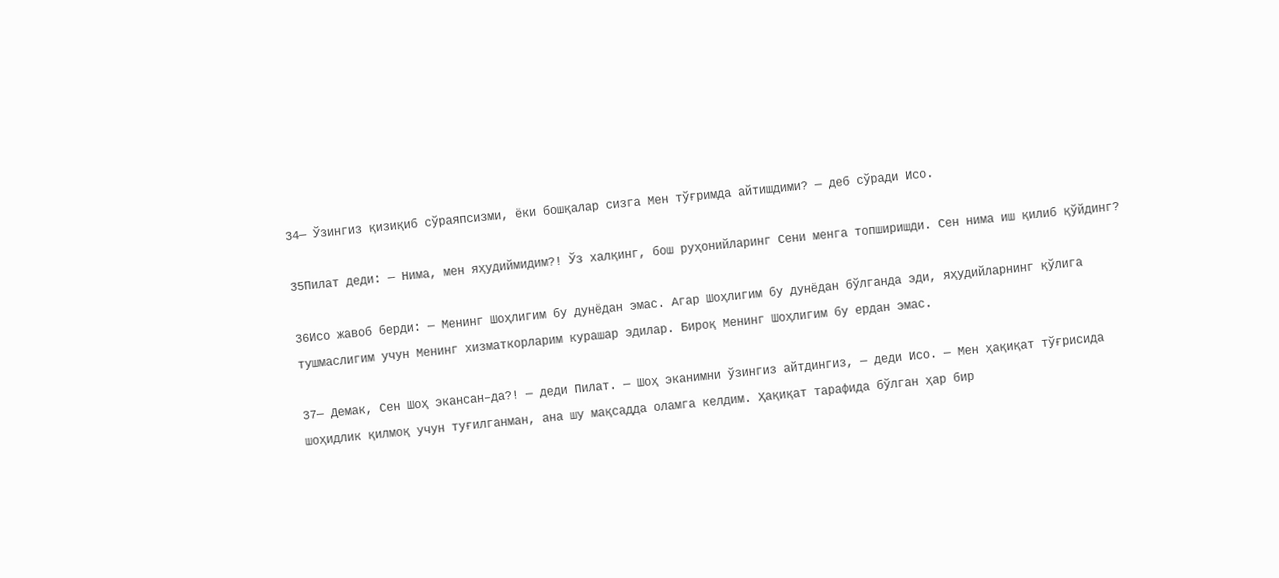34— Ўзингиз қизиқиб сўраяпсизми, ёки бошқалар сизга Мен тўғримда айтишдими? — деб сўради Исо.

35Пилат деди: — Нима, мен яҳудиймидим?! Ўз халқинг, бош руҳонийларинг Сени менга топширишди. Сен нима иш қилиб қўйдинг?

36Исо жавоб берди: — Менинг Шоҳлигим бу дунёдан эмас. Агар Шоҳлигим бу дунёдан бўлганда эди, яҳудийларнинг қўлига тушмаслигим учун Менинг хизматкорларим курашар эдилар. Бироқ Менинг Шоҳлигим бу ердан эмас.

37— Демак, Сен Шоҳ экансан–да?! — деди Пилат. — Шоҳ эканимни ўзингиз айтдингиз, — деди Исо. — Мен ҳақиқат тўғрисида шоҳидлик қилмоқ учун туғилганман, ана шу мақсадда оламга келдим. Ҳақиқат тарафида бўлган ҳар бир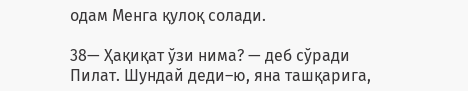одам Менга қулоқ солади.

38— Ҳақиқат ўзи нима? — деб сўради Пилат. Шундай деди–ю, яна ташқарига,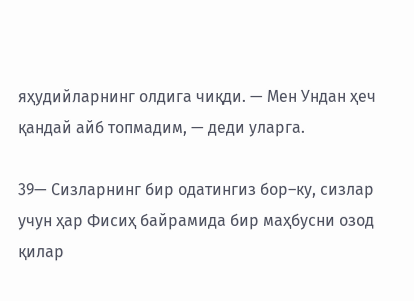яҳудийларнинг олдига чиқди. — Мен Ундан ҳеч қандай айб топмадим, — деди уларга.

39— Сизларнинг бир одатингиз бор–ку, сизлар учун ҳар Фисиҳ байрамида бир маҳбусни озод қилар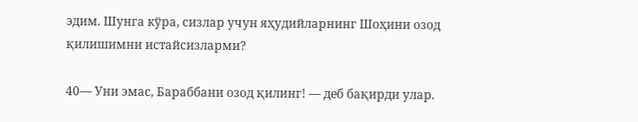эдим. Шунга кўра, сизлар учун яҳудийларнинг Шоҳини озод қилишимни истайсизларми?

40— Уни эмас, Бараббани озод қилинг! — деб бақирди улар.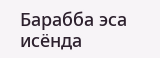Барабба эса исёнда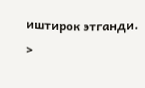иштирок этганди.

>